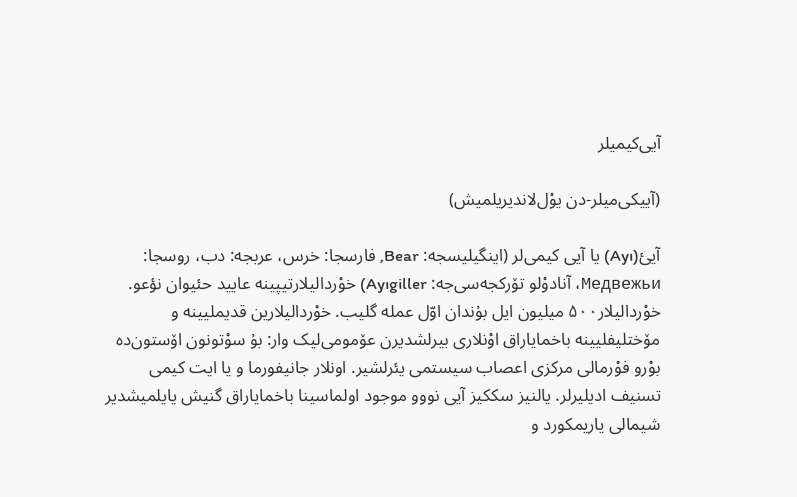آیی‌کیمیلر

(آییکی‌میلر-دن يوْل‌لاندیریلمیش)

آیئ(Ayı) یا آیی کیمی‌لر (اینگیلیسجه: Bear, فارسجا: خرس، عربجه: دب، روسجا: Медвежьи، آنادوْلو تۆرکجه‌سی‌جه: Ayıgiller) خوْردالیلارتیپینه عایید حئیوان نؤعو. خوْردالیلار۵۰۰ میلیون ایل بۇندان اوّل عمله گلیب. خوْردالیلارین قدیملیینه و مۆختلیفلیینه باخمایاراق اوْنلاری بیرلشدیرن عۆمومی‌لیک وار: بۇ سوْتونون اۆستون‌ده بوْرو فوْرمالی مرکزی اعصاب سیستمی یئرلشیر. اونلار جانیفورما و یا ایت کیمی تسنیف ادیلیرلر. یالنیز سککیز آیی نووو موجود اولماسینا باخمایاراق گنیش یایلمیشدیر شیمالی یاریمکورد و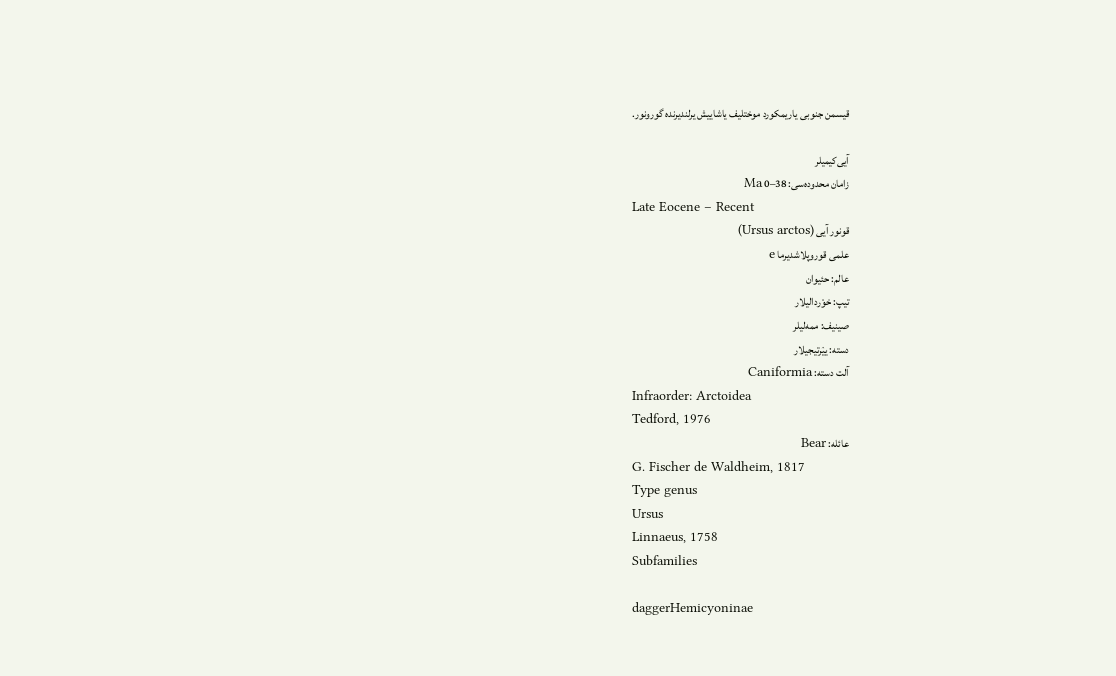قیسمن جنوبی یاریمکورد موختلیف یاشاییش یرلندیرنده گورونور.

آیی‌کیمیلر
زامان محدوده‌سی: 38–0 Ma
Late Eocene – Recent
قونور آیی (Ursus arctos)
علمی قوروپلاشدیرما e
عالم: حئیوان
تیپ: خوْردالیلار
صینیف: ممه‌لیلر
دسته: ییٛرتیجیلار
آلت دسته: Caniformia
Infraorder: Arctoidea
Tedford, 1976
عائله: Bear
G. Fischer de Waldheim, 1817
Type genus
Ursus
Linnaeus, 1758
Subfamilies

daggerHemicyoninae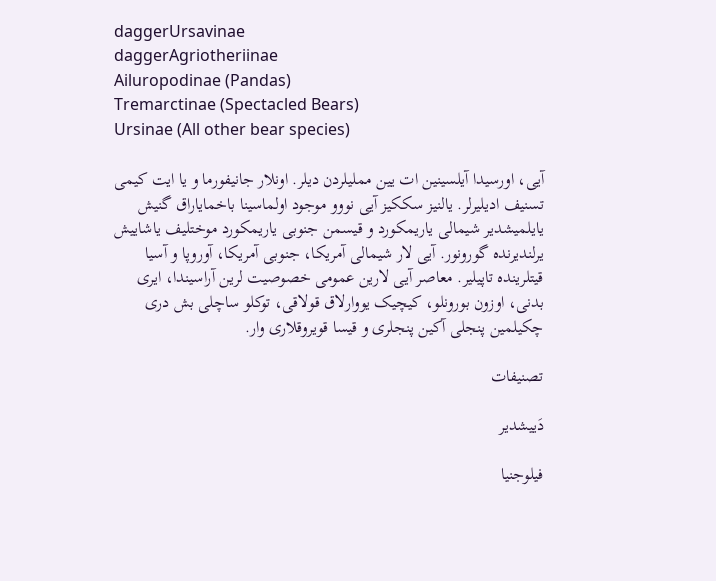daggerUrsavinae
daggerAgriotheriinae
Ailuropodinae (Pandas)
Tremarctinae (Spectacled Bears)
Ursinae (All other bear species)

آیی، اورسیدا آیلسینین ات یین مملیلردن دیلر. اونلار جانیفورما و یا ایت کیمی تسنیف ادیلیرلر. یالنیز سککیز آیی نووو موجود اولماسینا باخمایاراق گنیش یایلمیشدیر شیمالی یاریمکورد و قیسمن جنوبی یاریمکورد موختلیف یاشاییش یرلندیرنده گورونور. آیی لار شیمالی آمریکا، جنوبی آمریکا، آوروپا و آسیا قیتلرینده تاپیلیر. معاصر آیی لارین عمومی خصوصیت لرین آراسیندا، ایری بدنی، اوزون بورونلو، کیچیک یووارلاق قولاقی، توکلو ساچلی بش دری چکیلمین پنجلی آکین پنجلری و قیسا قویروقلاری وار.

تصنیفات

دَییشدیر

فیلوجنیا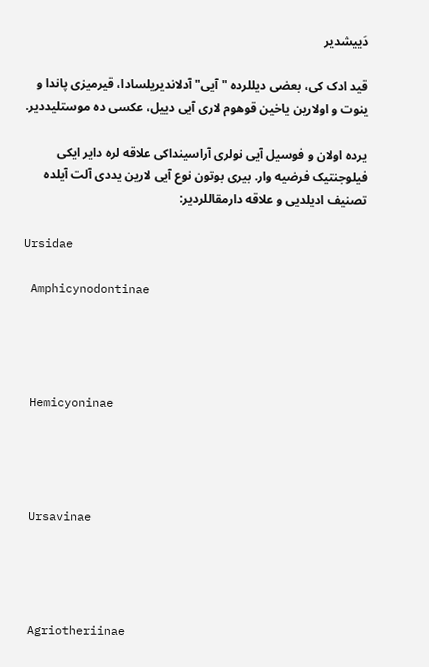دَییشدیر

قید ادک کی، بعضی دیللرده "آیی" آدلاندیریلسادا، قیرمیزی پاندا و ینوت و اولارین یاخین قوهوم لاری آیی دییل، عکسی ده موستلیددیر.

یرده اولان و فوسیل آیی نولری آراسینداکی علاقه لره دایر ایکی فیلوجنتیک فرضیه وار. بیری بوتون نوع آیی لارین یددی آلت آیلده تصنیف ادیلدیی و علاقه دارمقاللردیر:

Ursidae

 Amphicynodontinae




 Hemicyoninae




 Ursavinae




 Agriotheriinae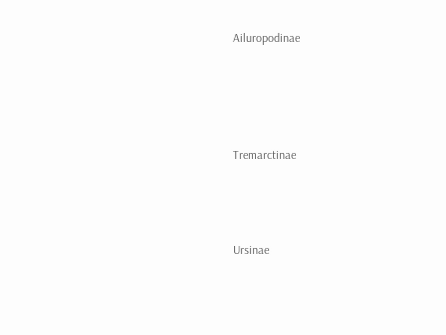Ailuropodinae




Tremarctinae



Ursinae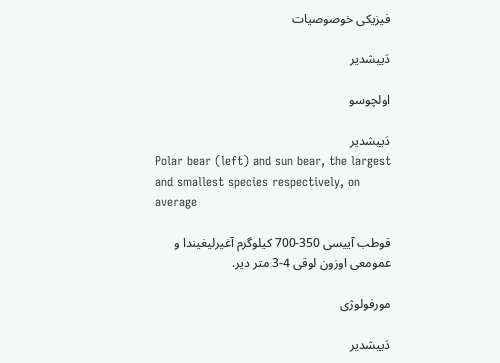فیزیکی خوصوصیات

دَییشدیر

اولچوسو

دَییشدیر
Polar bear (left) and sun bear, the largest and smallest species respectively, on average

قوطب آییسی 350-700 کیلوگرم آغیرلیغیندا و عمومعی اوزون لوقی 4-3 متر دیر.

مورفولوژی

دَییشدیر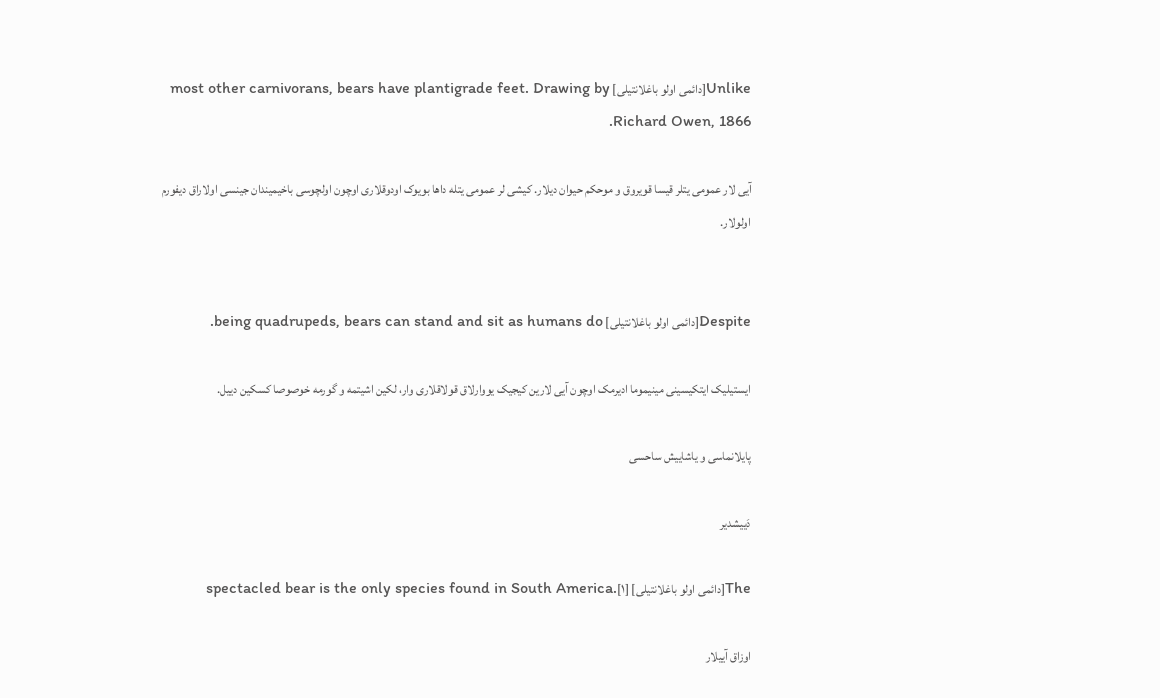Unlike[دائمی اولو باغلانتیلی] most other carnivorans, bears have plantigrade feet. Drawing by Richard Owen, 1866.

آیی لار عمومی یتلر قیسا قویروق و موحکم حیوان دیلار. کیشی لر عمومی یتله داها بویوک اودوقلاری اوچون اولچوسی باخیمیندان جینسی اولاراق دیفورم اولولار.


Despite[دائمی اولو باغلانتیلی] being quadrupeds, bears can stand and sit as humans do.

ایستیلیک ایتکیسینی مینیموما ادیرمک اوچون آیی لارین کیجیک یووارلاق قولاقلاری وار، لکین اشیتمه و گورمه خوصوصا کسکین دییل.

پایلانماسی و یاشاییش ساحسی

دَییشدیر

The[دائمی اولو باغلانتیلی] spectacled bear is the only species found in South America.[۱]

اوزاق آییلار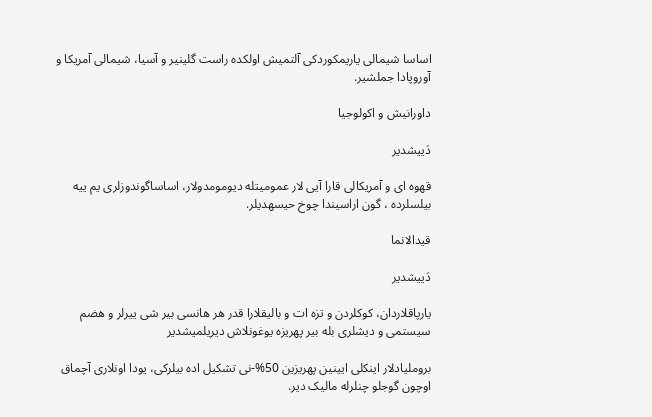اساسا شیمالی یاریمکوردکی آلتمیش اولکده راست گلینیر و آسیا، شیمالی آمریکا و آوروپادا جملشیر.

داورانیش و اکولوجیا

دَییشدیر

قهوه ای و آمریکالی قارا آیی لار عمومیتله دیومومدولار، اساساگوندوزلری یم ییه بیلسلرده ، گون اراسیندا چوخ حیسهدیلر.

قیدالانما

دَییشدیر

یارپاقلاردان، کوکلردن و تزه ات و بالیقلارا قدر هر هانسی بیر شی ییرلر و هضم سیستمی و دیشلری بله بیر پهریزه یوغونلاش دیریلمیشدیر

بروملیادلار اینکلی ایینین پهریزین 50%-نی تشکیل اده بیلرکی، یودا اونلاری آچماق اوچون گوجلو چنلرله مالیک دیر.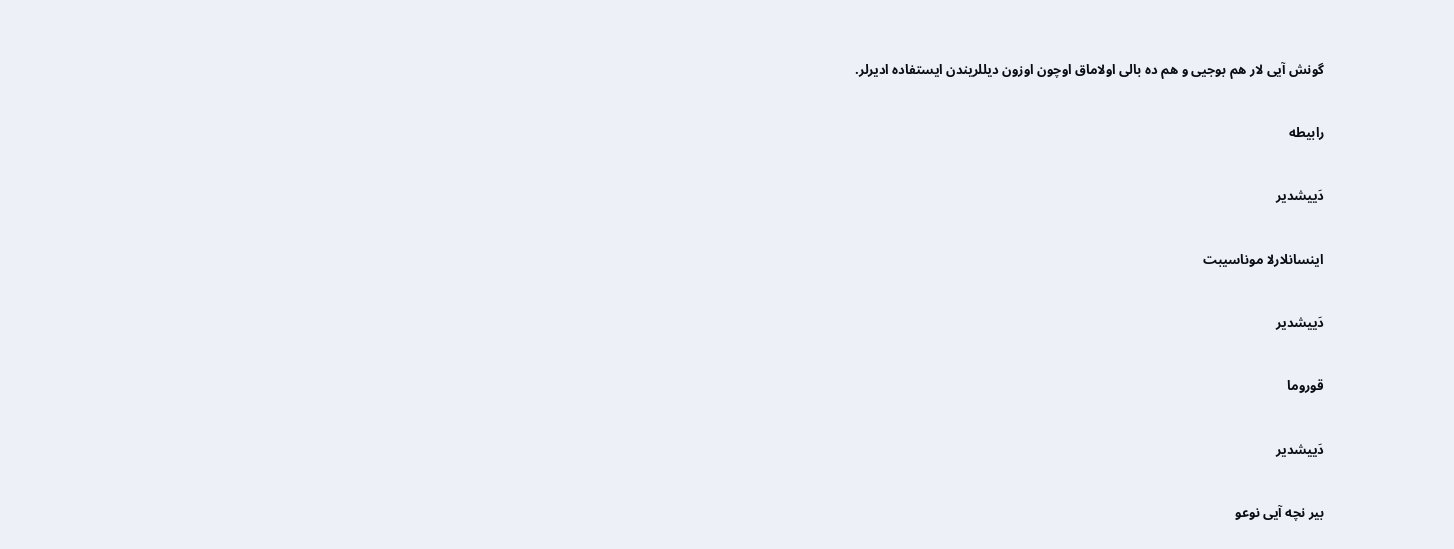گونش آیی لار هم بوجیی و هم ده بالی اولاماق اوچون اوزون دیللریندن ایستفاده ادیرلر.

رابیطه

دَییشدیر

اینسانلارلا موناسیبت

دَییشدیر

قوروما

دَییشدیر

بیر نچه آیی نوعو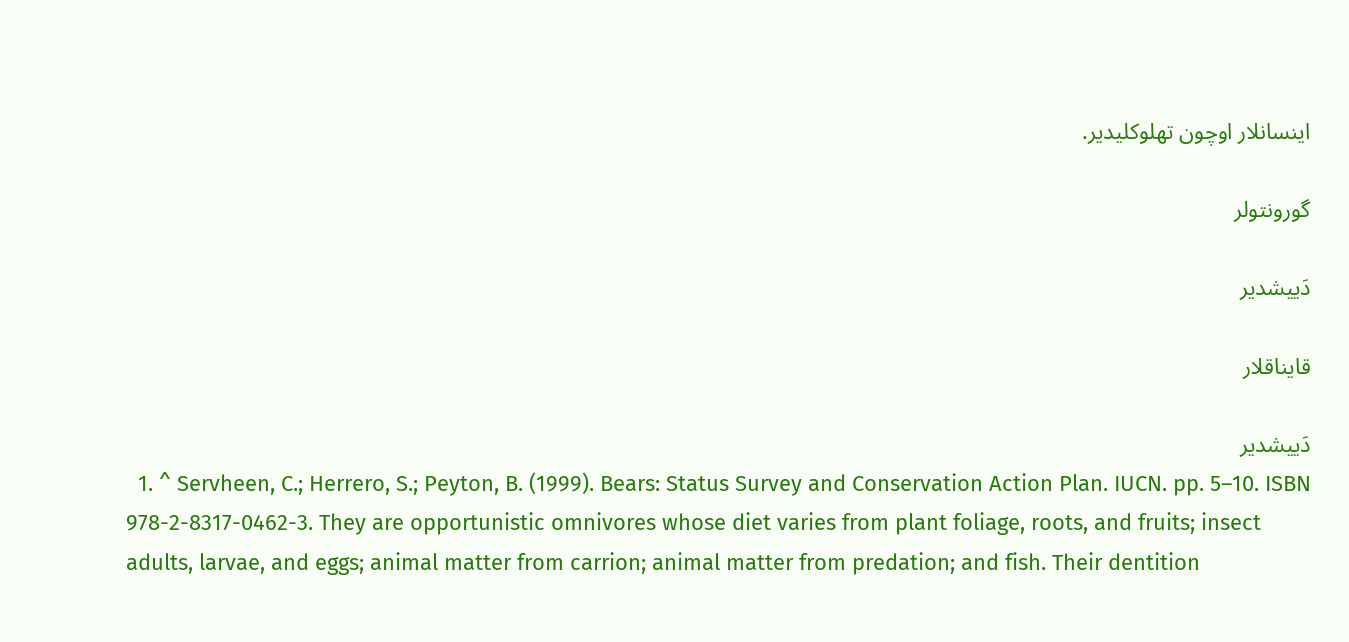اینسانلار اوچون تهلوکلیدیر.

گورونتولر

دَییشدیر

قایناقلار

دَییشدیر
  1. ^ Servheen, C.; Herrero, S.; Peyton, B. (1999). Bears: Status Survey and Conservation Action Plan. IUCN. pp. 5–10. ISBN 978-2-8317-0462-3. They are opportunistic omnivores whose diet varies from plant foliage, roots, and fruits; insect adults, larvae, and eggs; animal matter from carrion; animal matter from predation; and fish. Their dentition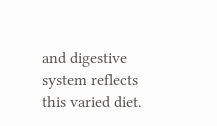and digestive system reflects this varied diet.